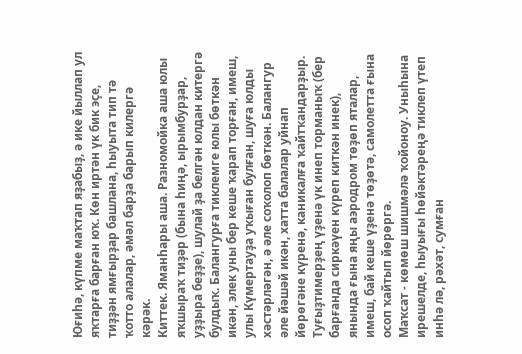Юғиһә, күпме маҡтап яҙабыҙ, ә ике йыллап ул яҡтарға барған юҡ. Көн иртән үк бик эҫе, тиҙҙән ямғырҙар башлана, һыуыта тип тә ҡотто алалар, әмәл барҙа барып килергә кәрәк.
Киттек. Яманһары аша. Разномойка аша юлы яҡшыраҡ тиҙәр (бына һиңә, ырымбурҙар, уҙҙыра беҙҙе), шулай ҙа белгән юлдан китергә булдыҡ. Балангурға тиклемге юлы бөткән икән, элек уны бер кеше ҡарап торған, имеш, улы Күмертауҙа уҡыған булған, шуға юлды хәстәрләгән, ә әле соҡолоп бөткән. Балангур әле йәшәй икән, хатта балалар уйнап йөрөгәне күренә, каникалға ҡайтҡандарҙыр. Туғыҙтимерҙең үҙенә үк инеп торманыҡ (бер барғанда сиркәүен күреп киткән инек), янында ғына яңы аэродром төҙөп яталар, имеш, бай кеше үҙенә төҙөтә, самолетта ғына осоп ҡайтып йөрөргә.
Маҡсат - көмөш шишмәлә ҡойоноу. Уныһына ирешелде, һыуығы һөйәктәреңә тиклеп үтеп инһә лә, рәхәт, сумған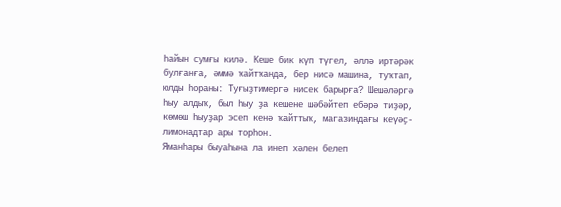һайын сумғы килә. Кеше бик күп түгел, әллә иртәрәк булғанға, әммә ҡайтҡанда, бер нисә машина, туҡтап, юлды һораны: Туғыҙтимергә нисек барырға? Шешәләргә һыу алдыҡ, был һыу ҙа кешене шәбәйтеп ебәрә тиҙәр, көмөш һыуҙар эсеп кенә ҡайттыҡ, магазиндағы кеүәҫ-лимонадтар ары торһон.
Яманһары быуаһына ла инеп хәлен белеп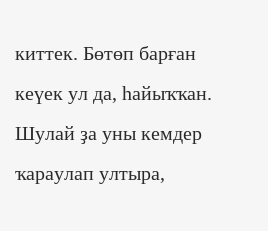киттек. Бөтөп барған кеүек ул да, һайыҡҡан. Шулай ҙа уны кемдер ҡараулап ултыра,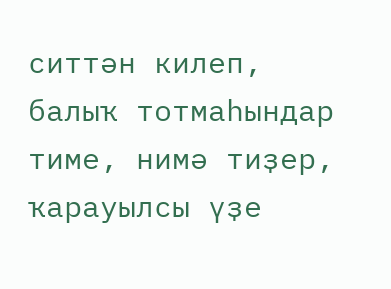ситтән килеп, балыҡ тотмаһындар тиме, нимә тиҙер, ҡарауылсы үҙе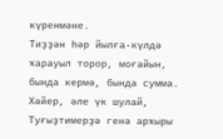күренмәне.
Тиҙҙән һәр йылға-күлдә ҡарауыл торор, моғайын, бында кермә, бында сумма. Хәйер, әле үк шулай, Туғыҙтимерҙә генә арҡыры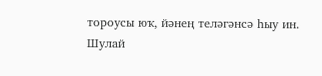тороусы юҡ, йәнең теләгәнсә һыу ин.
Шулай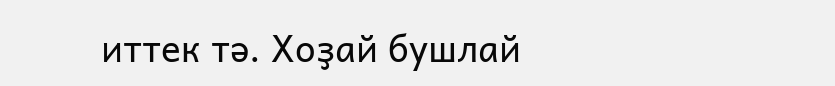иттек тә. Хоҙай бушлай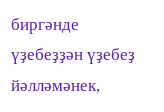биргәнде үҙебеҙҙән үҙебеҙ йәлләмәнек,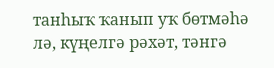танһыҡ ҡанып уҡ бөтмәһә лә, күңелгә рәхәт, тәнгә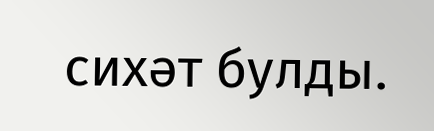сихәт булды.